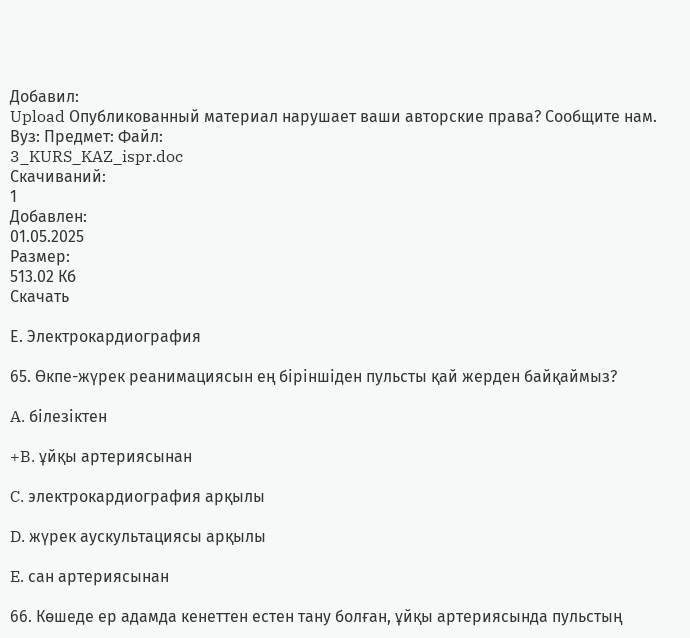Добавил:
Upload Опубликованный материал нарушает ваши авторские права? Сообщите нам.
Вуз: Предмет: Файл:
3_KURS_KAZ_ispr.doc
Скачиваний:
1
Добавлен:
01.05.2025
Размер:
513.02 Кб
Скачать

Е. Электрокардиография

65. Өкпе-жүрек реанимациясын ең біріншіден пульсты қай жерден байқаймыз?

A. білезіктен

+B. ұйқы артериясынан

C. электрокардиография арқылы

D. жүрек аускультациясы арқылы

E. сан артериясынан

66. Көшеде ер адамда кенеттен естен тану болған, ұйқы артериясында пульстың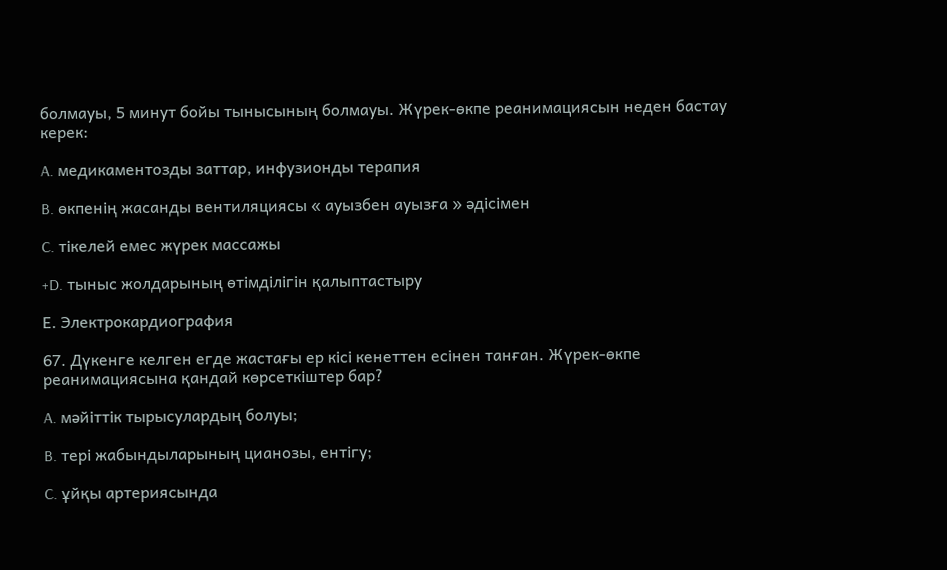болмауы, 5 минут бойы тынысының болмауы. Жүрек-өкпе реанимациясын неден бастау керек:

A. медикаментозды заттар, инфузионды терапия

B. өкпенің жасанды вентиляциясы « ауызбен ауызға » әдісімен

C. тікелей емес жүрек массажы

+D. тыныс жолдарының өтімділігін қалыптастыру

Е. Электрокардиография

67. Дүкенге келген егде жастағы ер кісі кенеттен есінен танған. Жүрек-өкпе реанимациясына қандай көрсеткіштер бар?

A. мәйіттік тырысулардың болуы;

B. тері жабындыларының цианозы, ентігу;

C. ұйқы артериясында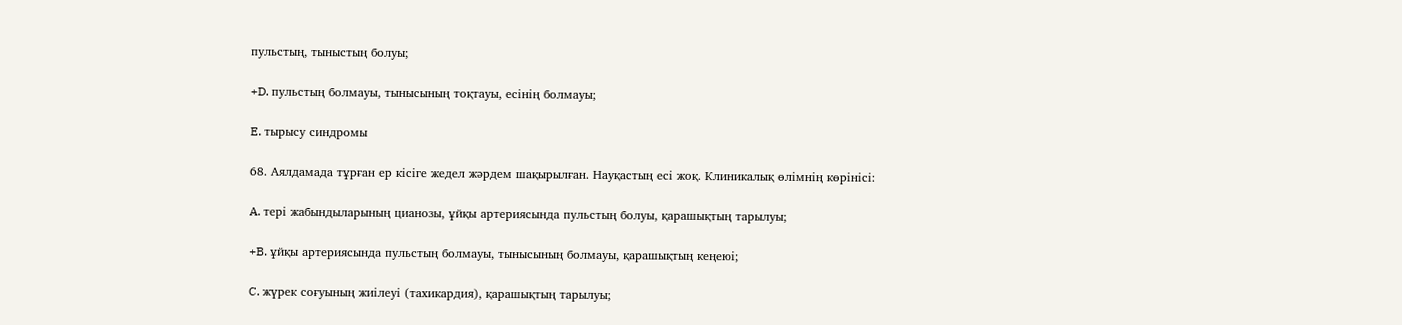пульстың, тыныстың болуы;

+D. пульстың болмауы, тынысының тоқтауы, есінің болмауы;

E. тырысу синдромы

68. Аялдамада тұрған ер кісіге жедел жәрдем шақырылған. Науқастың есі жоқ. Клиникалық өлімнің көрінісі:

A. тері жабындыларының цианозы, ұйқы артериясында пульстың болуы, қарашықтың тарылуы;

+B. ұйқы артериясында пульстың болмауы, тынысының болмауы, қарашықтың кеңеюі;

C. жүрек соғуының жиілеуі (тахикардия), қарашықтың тарылуы;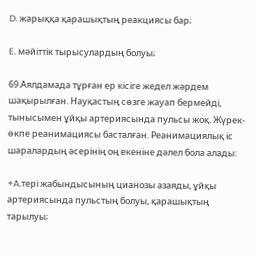D. жарыққа қарашықтың реакциясы бар;

E. мәйіттік тырысулардың болуы;

69.Аялдамада тұрған ер кісіге жедел жәрдем шақырылған. Науқастың сөзге жауап бермейді, тынысымен ұйқы артериясында пульсы жоқ. Жүрек-өкпе реанимациясы басталған. Реанимациялық іс шаралардың әсерінің оң екеніне дәлел бола алады:

+A.тері жабындысының цианозы азаяды, ұйқы артериясында пульстың болуы, қарашықтың тарылуы;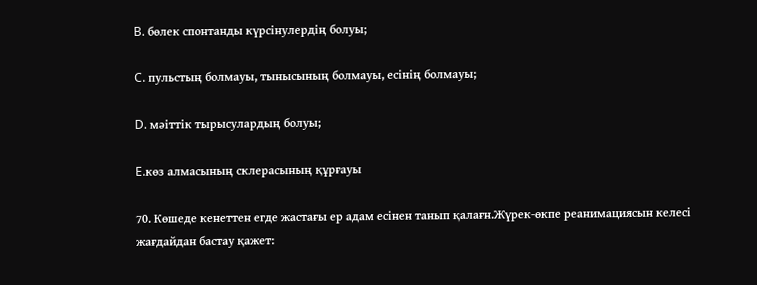B. бөлек спонтанды күрсінулердің болуы;

C. пульстың болмауы, тынысының болмауы, есінің болмауы;

D. мәіттік тырысулардың болуы;

E.көз алмасының склерасының құрғауы

70. Көшеде кенеттен егде жастағы ер адам есінен танып қалағн.Жүрек-өкпе реанимациясын келесі жағдайдан бастау қажет: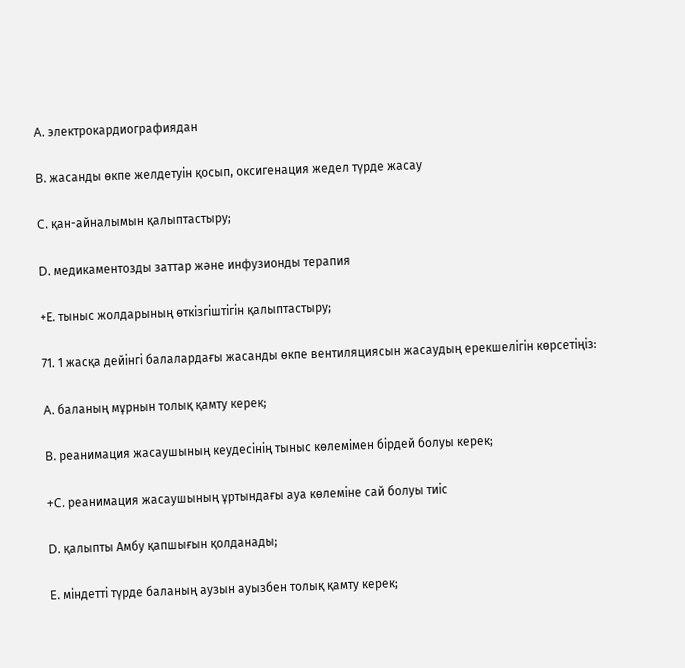A. электрокардиографиядан

B. жасанды өкпе желдетуін қосып, оксигенация жедел түрде жасау

C. қан-айналымын қалыптастыру;

D. медикаментозды заттар және инфузионды терапия

+Е. тыныс жолдарының өткізгіштігін қалыптастыру;

71. 1 жасқа дейінгі балалардағы жасанды өкпе вентиляциясын жасаудың ерекшелігін көрсетіңіз:

A. баланың мұрнын толық қамту керек;

B. реанимация жасаушының кеудесінің тыныс көлемімен бірдей болуы керек;

+C. реанимация жасаушының ұртындағы ауа көлеміне сай болуы тиіс

D. қалыпты Амбу қапшығын қолданады;

E. міндетті түрде баланың аузын ауызбен толық қамту керек;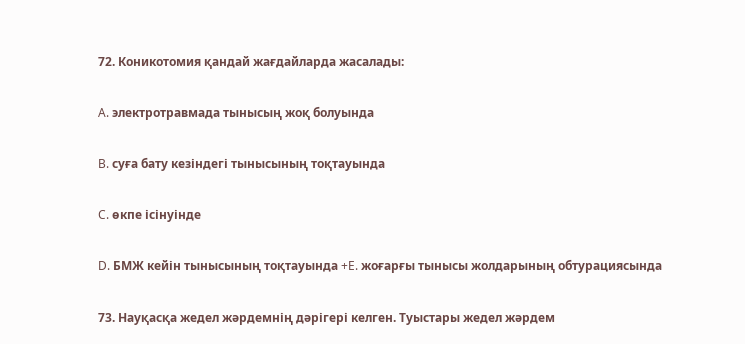72. Коникотомия қандай жағдайларда жасалады:

A. электротравмада тынысың жоқ болуында

B. суға бату кезіндегі тынысының тоқтауында

C. өкпе ісінуінде

D. БМЖ кейін тынысының тоқтауында +E. жоғарғы тынысы жолдарының обтурациясында

73. Науқасқа жедел жәрдемнің дәрігері келген. Туыстары жедел жәрдем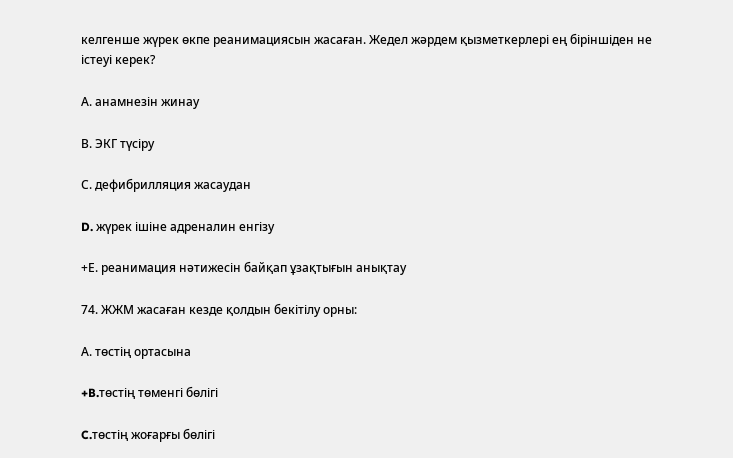келгенше жүрек өкпе реанимациясын жасаған. Жедел жәрдем қызметкерлері ең біріншіден не істеуі керек?

А. анамнезін жинау

В. ЭКГ түсіру

С. дефибрилляция жасаудан

D. жүрек ішіне адреналин енгізу

+Е. реанимация нәтижесін байқап ұзақтығын анықтау

74. ЖЖМ жасаған кезде қолдын бекітілу орны:

А. төстің ортасына

+B.төстің төменгі бөлігі

C.төстің жоғарғы бөлігі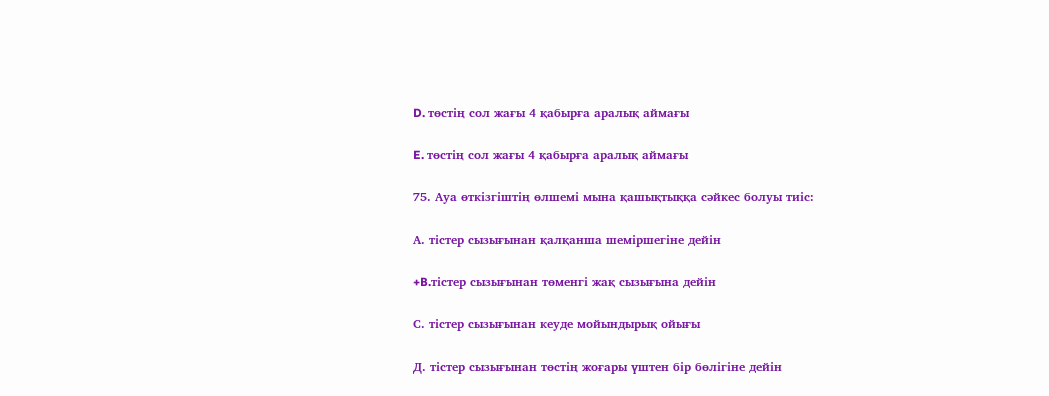D. төстің сол жағы 4 қабырға аралық аймағы

E. төстің сол жағы 4 қабырға аралық аймағы

75. Ауа өткізгіштің өлшемі мына қашықтыққа сәйкес болуы тиіс:

А. тістер сызығынан қалқанша шеміршегіне дейін

+B.тістер сызығынан төменгі жақ сызығына дейін

С. тістер сызығынан кеуде мойындырық ойығы

Д. тістер сызығынан төстің жоғары үштен бір бөлігіне дейін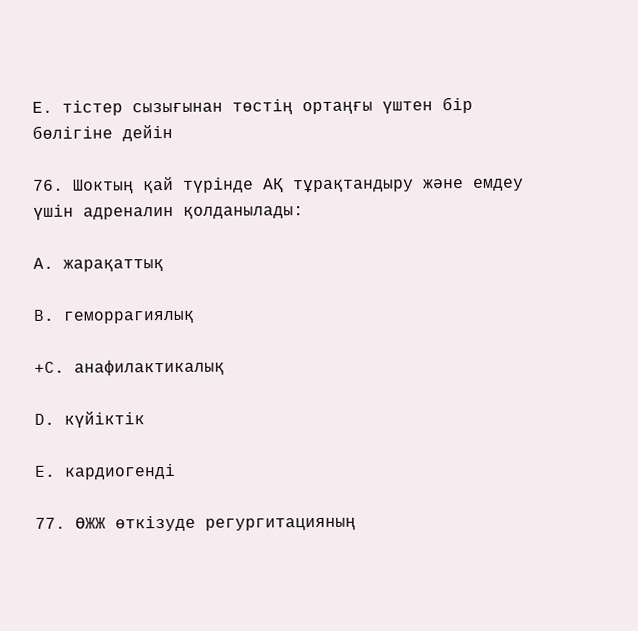Е. тістер сызығынан төстің ортаңғы үштен бір бөлігіне дейін

76. Шоктың қай түрінде АҚ тұрақтандыру және емдеу үшін адреналин қолданылады:

А. жарақаттық

B. геморрагиялық

+C. анафилактикалық

D. күйіктік

E. кардиогенді

77. ӨЖЖ өткізуде регургитацияның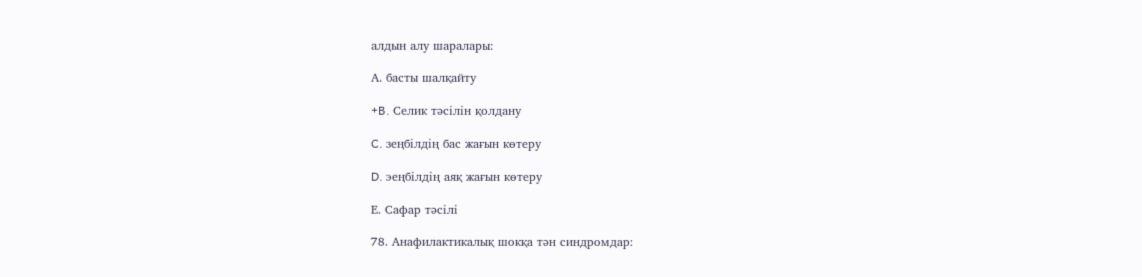алдын алу шаралары:

А. басты шалқайту

+B. Селик тәсілін қолдану

C. зеңбілдің бас жағын көтеру

D. эеңбілдің аяқ жағын көтеру

Е. Сафар тәсілі

78. Анафилактикалық шокқа тән синдромдар: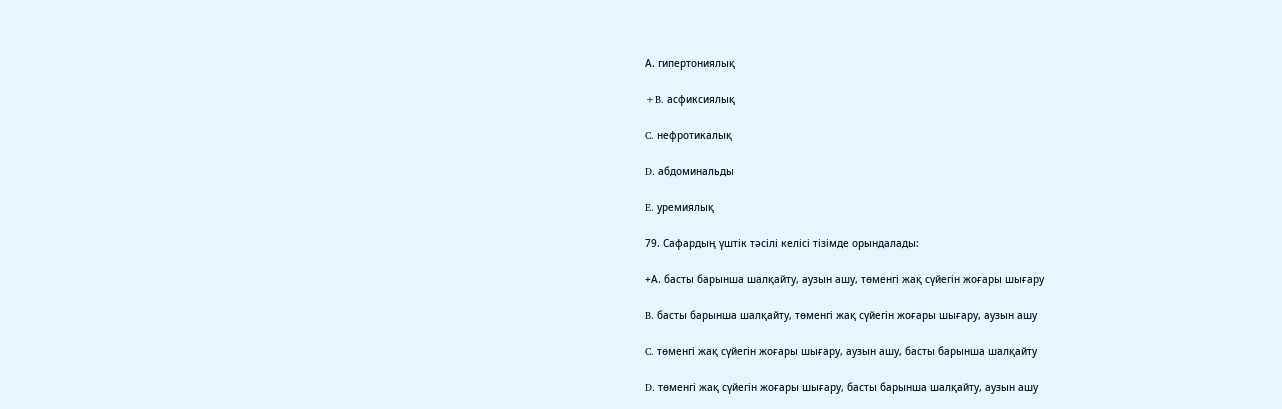А. гипертониялық

+B. асфиксиялық

C. нефротикалық

D. абдоминальды

E. уремиялық

79. Сафардың үштік тәсілі келісі тізімде орындалады:

+А. басты барынша шалқайту, аузын ашу, төменгі жақ сүйегін жоғары шығару

B. басты барынша шалқайту, төменгі жақ сүйегін жоғары шығару, аузын ашу

C. төменгі жақ сүйегін жоғары шығару, аузын ашу, басты барынша шалқайту

D. төменгі жақ сүйегін жоғары шығару, басты барынша шалқайту, аузын ашу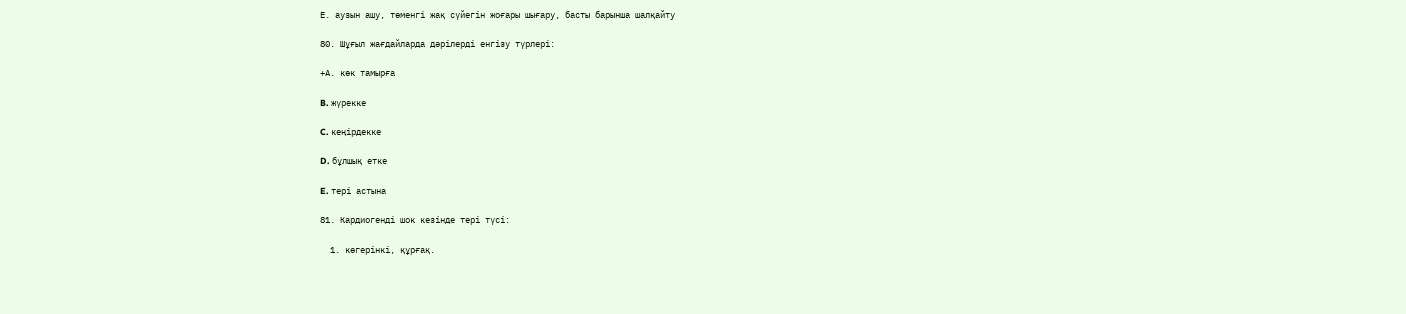Е. аузын ашу, төменгі жақ сүйегін жоғары шығару, басты барынша шалқайту

80. Шұғыл жағдайларда дәрілерді енгізу түрлері:

+А. көк тамырға

B. жүрекке

C. кеңірдекке

D. бұлшық етке

E. тері астына

81. Кардиогенді шок кезінде тері түсі:

  1. көгерінкі, құрғақ.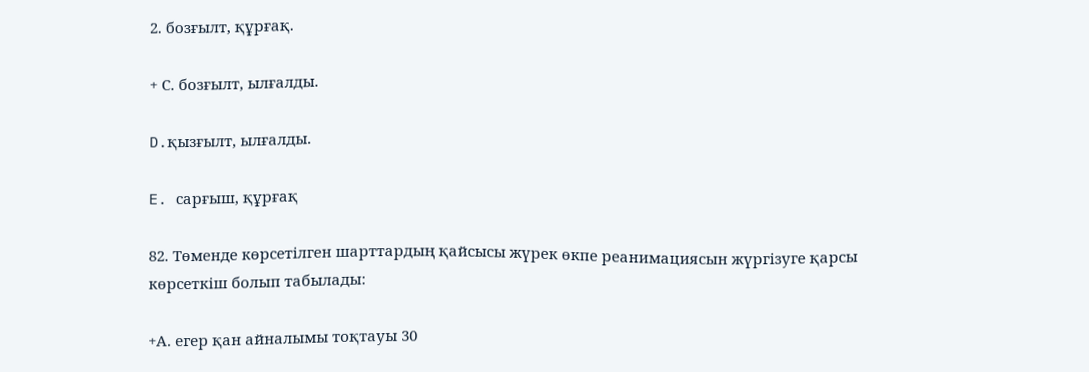2. бозғылт, құрғақ.

+ С. бозғылт, ылғалды.

D.қызғылт, ылғалды.

E. сарғыш, құрғақ

82. Төменде көрсетілген шарттардың қайсысы жүрек өкпе реанимациясын жүргізуге қарсы көрсеткіш болып табылады:

+А. егер қан айналымы тоқтауы 30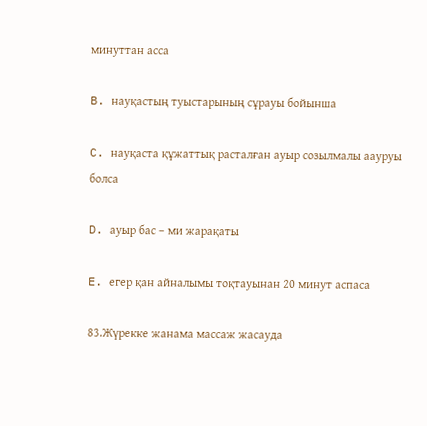минуттан асса

B. науқастың туыстарының сұрауы бойынша

C. науқаста құжаттық расталған ауыр созылмалы аауруы болса

D. ауыр бас – ми жарақаты

E. егер қан айналымы тоқтауынан 20 минут аспаса

83.Жүрекке жанама массаж жасауда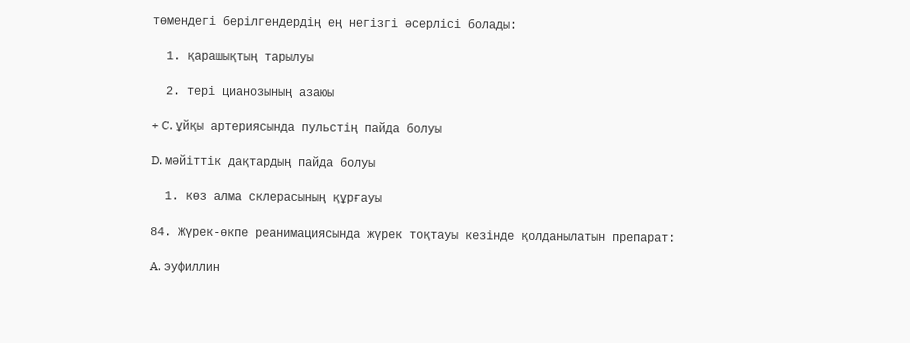төмендегі берілгендердің ең негізгі әсерлісі болады:

  1. қарашықтың тарылуы

  2. тері цианозының азаюы

+ C. ұйқы артериясында пульстің пайда болуы

D. мәйіттік дақтардың пайда болуы

  1. көз алма склерасының құрғауы

84. Жүрек-өкпе реанимациясында жүрек тоқтауы кезінде қолданылатын препарат:

A. эуфиллин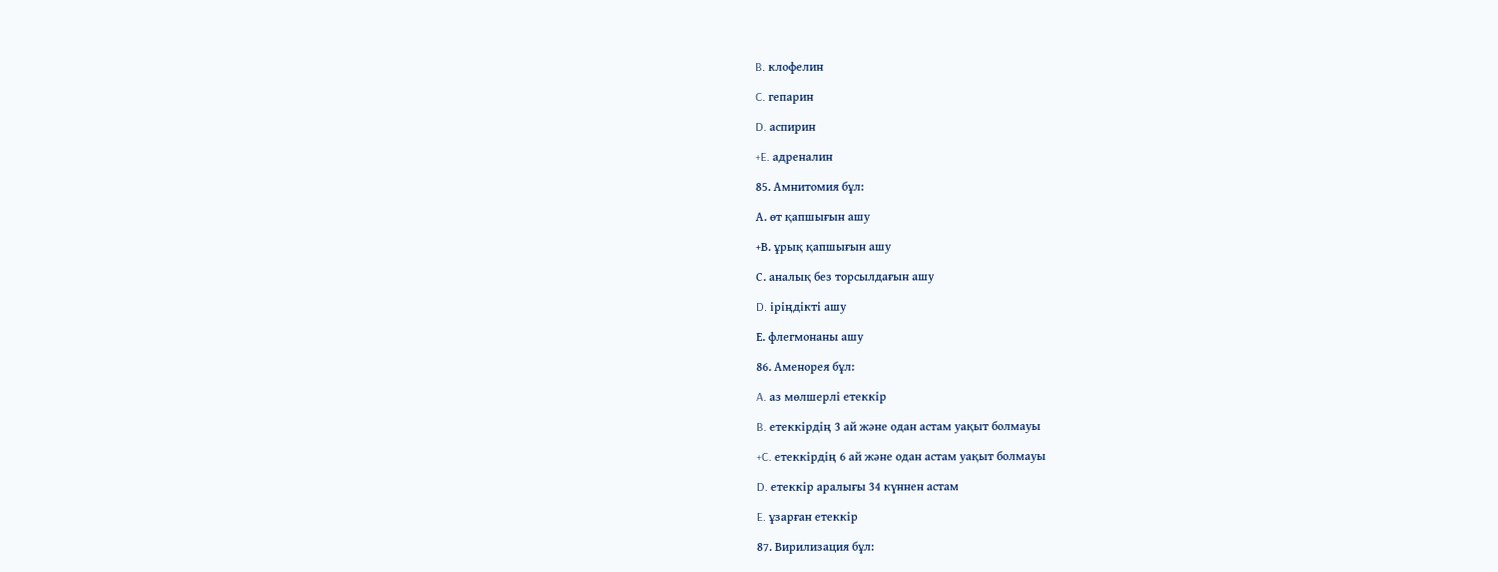B. клофелин

C. гепарин

D. аспирин

+E. адреналин

85. Амнитомия бұл:

А. өт қапшығын ашу

+В. ұрық қапшығын ашу

С. аналық без торсылдағын ашу

D. іріңдікті ашу

Е. флегмонаны ашу

86. Аменорея бұл:

A. аз мөлшерлі етеккір

B. етеккірдің 3 ай және одан астам уақыт болмауы

+C. етеккірдің 6 ай және одан астам уақыт болмауы

D. етеккір аралығы 34 күннен астам

E. ұзарған етеккір

87. Вирилизация бұл: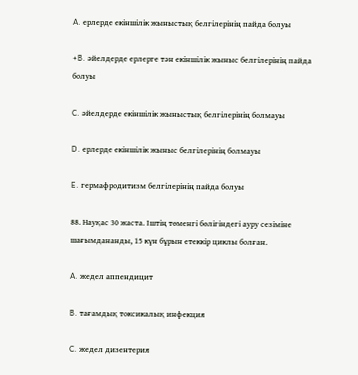A. ерлерде екіншілік жыныстық белгілерінің пайда болуы

+B. әйелдерде ерлерге тән екіншілік жыныс белгілерінің пайда болуы

C. әйелдерде екіншілік жыныстық белгілерінің болмауы

D. ерлерде екіншілік жыныс белгілерінің болмауы

E. гермафродитизм белгілерінің пайда болуы

88. Науқас 30 жаста. Іштің төменгі бөлігіндегі ауру сезіміне шағымдананды, 15 күн бұрын етеккір циклы болған.

A. жедел аппендицит

B. тағамдық токсикалық инфекция

C. жедел дизентерия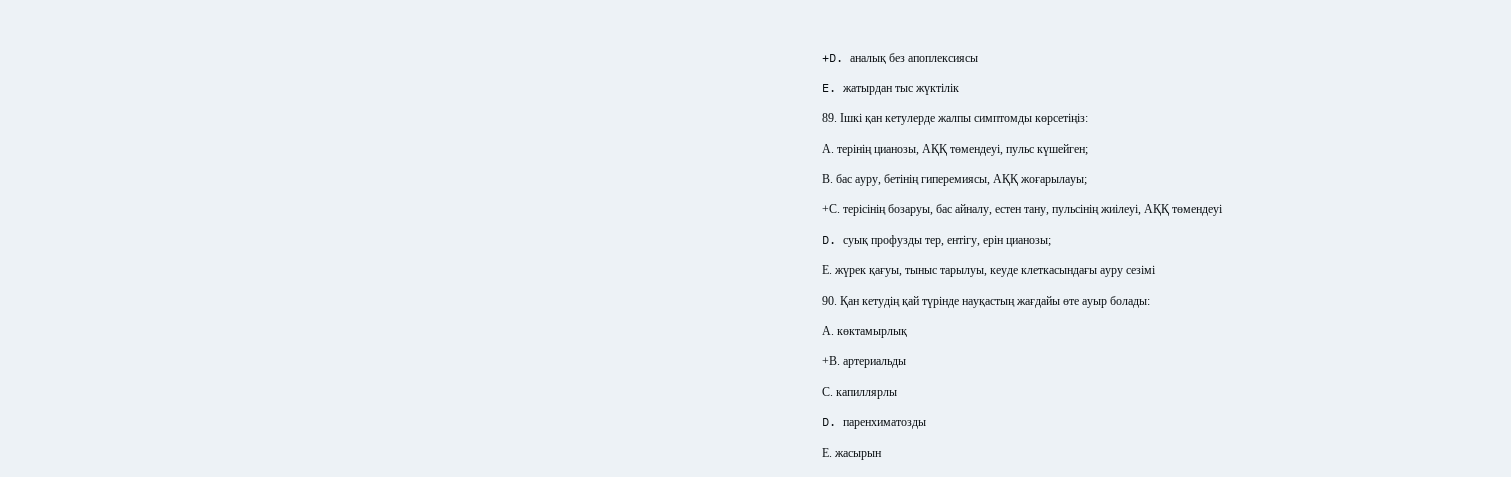+D. аналық без апоплексиясы

E. жатырдан тыс жүктілік

89. Ішкі қан кетулерде жалпы симптомды көрсетіңіз:

А. терінің цианозы, АҚҚ төмендеуі, пульс күшейген;

В. бас ауру, бетінің гиперемиясы, АҚҚ жоғарылауы;

+С. терісінің бозаруы, бас айналу, естен тану, пульсінің жиілеуі, АҚҚ төмендеуі

D. суық профузды тер, ентігу, ерін цианозы;

Е. жүрек қағуы, тыныс тарылуы, кеуде клеткасындағы ауру сезімі

90. Қан кетудің қай түрінде науқастың жағдайы өте ауыр болады:

А. көктамырлық

+В. артериальды

С. капиллярлы

D. паренхиматозды

Е. жасырын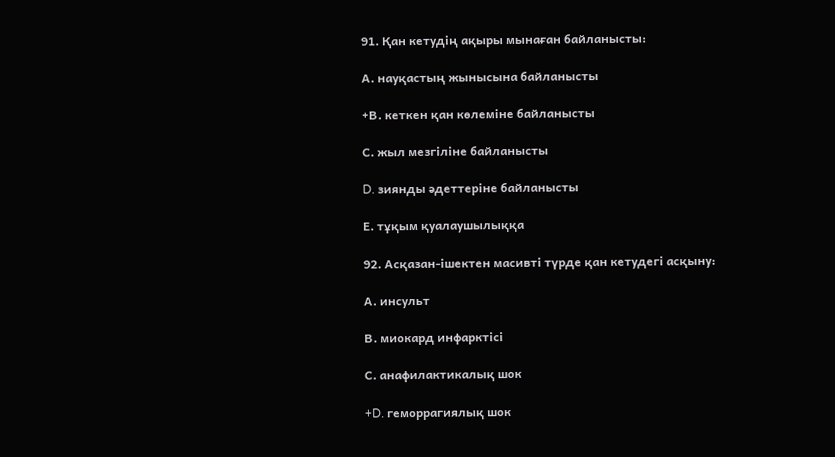91. Қан кетудің ақыры мынаған байланысты:

А. науқастың жынысына байланысты

+В. кеткен қан көлеміне байланысты

С. жыл мезгіліне байланысты

D. зиянды әдеттеріне байланысты

Е. тұқым қуалаушылыққа

92. Асқазан-ішектен масивті түрде қан кетудегі асқыну:

А. инсульт

В. миокард инфарктісі

С. анафилактикалық шок

+D. геморрагиялық шок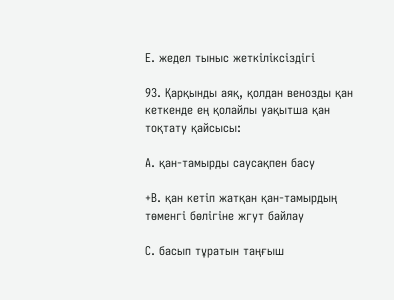Е. жедел тыныс жеткіліксіздігі

93. Қарқынды аяқ, қолдан венозды қан кеткенде ең қолайлы уақытша қан тоқтату қайсысы:

А. қан-тамырды саусақпен басу

+В. қан кетіп жатқан қан-тамырдың төменгі бөлігіне жгут байлау

С. басып тұратын таңғыш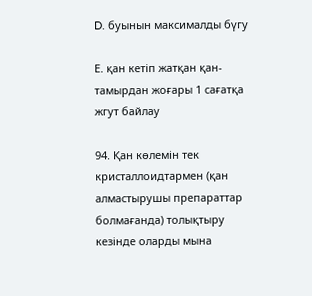D. буынын максималды бүгу

Е. қан кетіп жатқан қан-тамырдан жоғары 1 сағатқа жгут байлау

94. Қан көлемін тек кристаллоидтармен (қан алмастырушы препараттар болмағанда) толықтыру кезінде оларды мына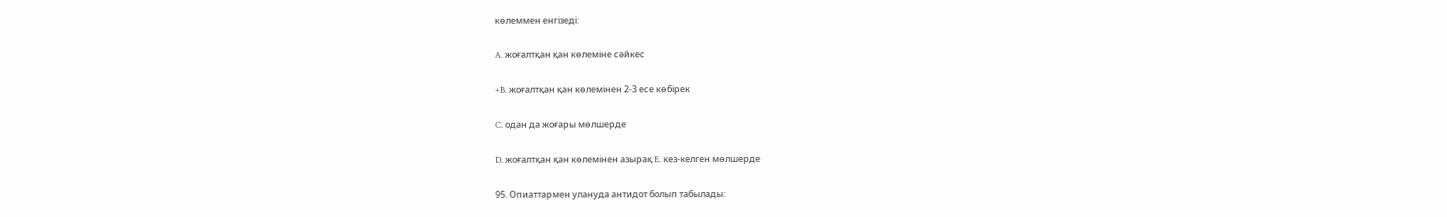көлеммен енгізеді:

A. жоғалтқан қан көлеміне сәйкес

+B. жоғалтқан қан көлемінен 2-3 есе көбірек

C. одан да жоғары мөлшерде

D. жоғалтқан қан көлемінен азырақ E. кез-келген мөлшерде

95. Опиаттармен улануда антидот болып табылады: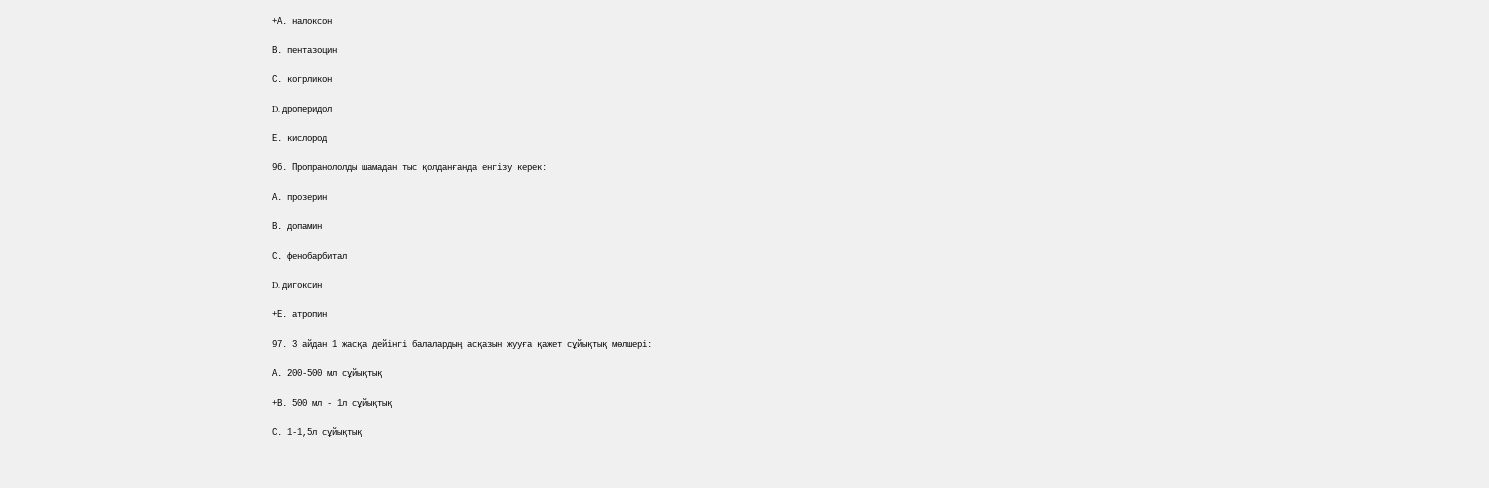+А. налоксон

В. пентазоцин

С. когрликон

D. дроперидол

Е. кислород

96. Пропранололды шамадан тыс қолданғанда енгізу керек:

А. прозерин

В. допамин

С. фенобарбитал

D. дигоксин

+Е. атропин

97. 3 айдан 1 жасқа дейінгі балалардың асқазын жууға қажет сұйықтық мөлшері:

А. 200-500 мл сұйықтық

+В. 500 мл - 1л сұйықтық

С. 1-1,5л сұйықтық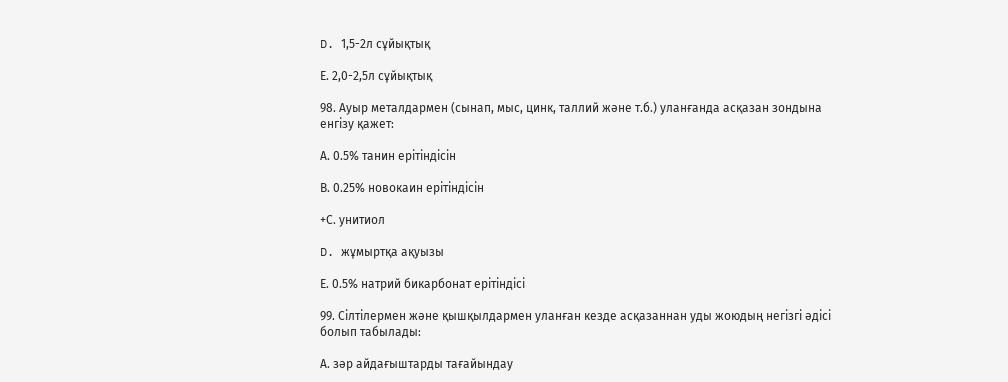D. 1,5-2л сұйықтық

Е. 2,0-2,5л сұйықтық

98. Ауыр металдармен (сынап, мыс, цинк, таллий және т.б.) уланғанда асқазан зондына енгізу қажет:

А. 0.5% танин ерітіндісін

В. 0.25% новокаин ерітіндісін

+С. унитиол

D. жұмыртқа ақуызы

Е. 0.5% натрий бикарбонат ерітіндісі

99. Сілтілермен және қышқылдармен уланған кезде асқазаннан уды жоюдың негізгі әдісі болып табылады:

А. зәр айдағыштарды тағайындау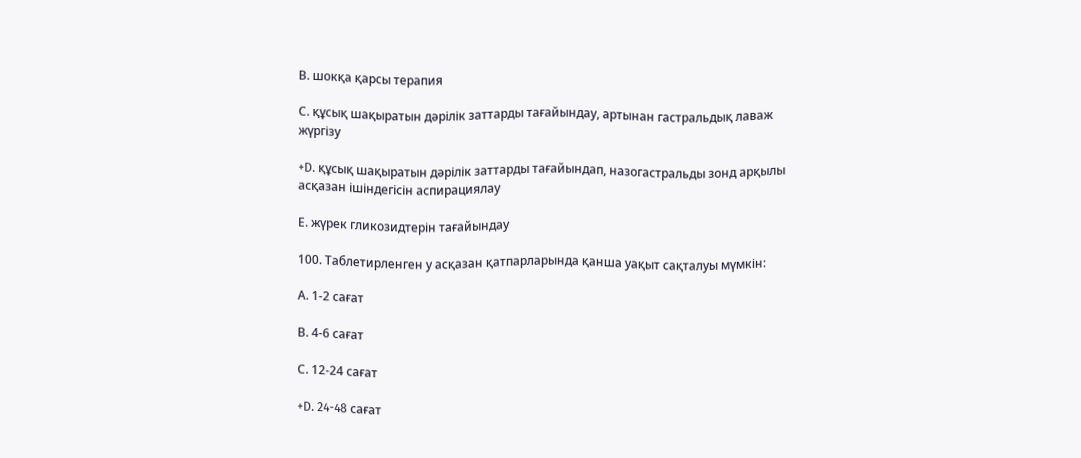В. шокқа қарсы терапия

С. құсық шақыратын дәрілік заттарды тағайындау, артынан гастральдық лаваж жүргізу

+D. құсық шақыратын дәрілік заттарды тағайындап, назогастральды зонд арқылы асқазан ішіндегісін аспирациялау

Е. жүрек гликозидтерін тағайындау

100. Таблетирленген у асқазан қатпарларында қанша уақыт сақталуы мүмкін:

А. 1-2 сағат

В. 4-6 сағат

С. 12-24 сағат

+D. 24-48 сағат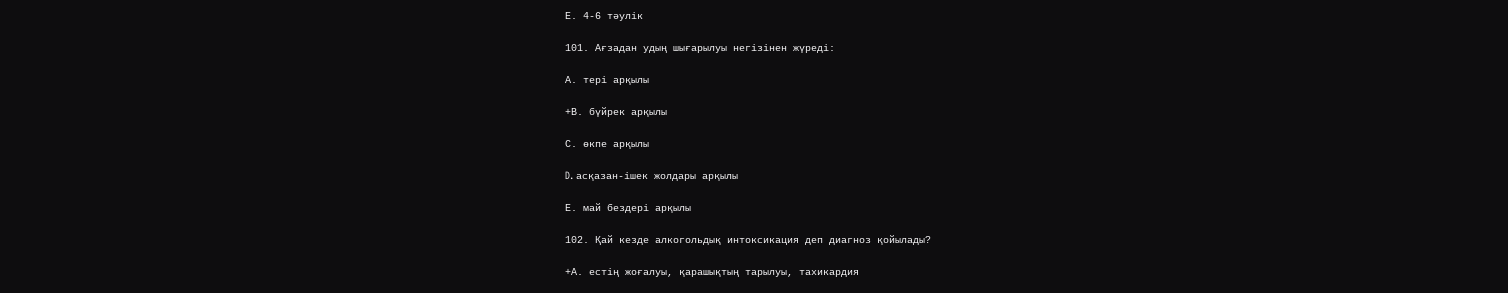Е. 4-6 тәулік

101. Ағзадан удың шығарылуы негізінен жүреді:

А. тері арқылы

+В. бүйрек арқылы

С. өкпе арқылы

D. асқазан-ішек жолдары арқылы

Е. май бездері арқылы

102. Қай кезде алкогольдық интоксикация деп диагноз қойылады?

+А. естің жоғалуы, қарашықтың тарылуы, тахикардия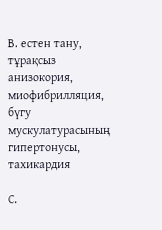В. естен тану, тұрақсыз анизокория, миофибрилляция, бүгу мускулатурасының гипертонусы, тахикардия

С.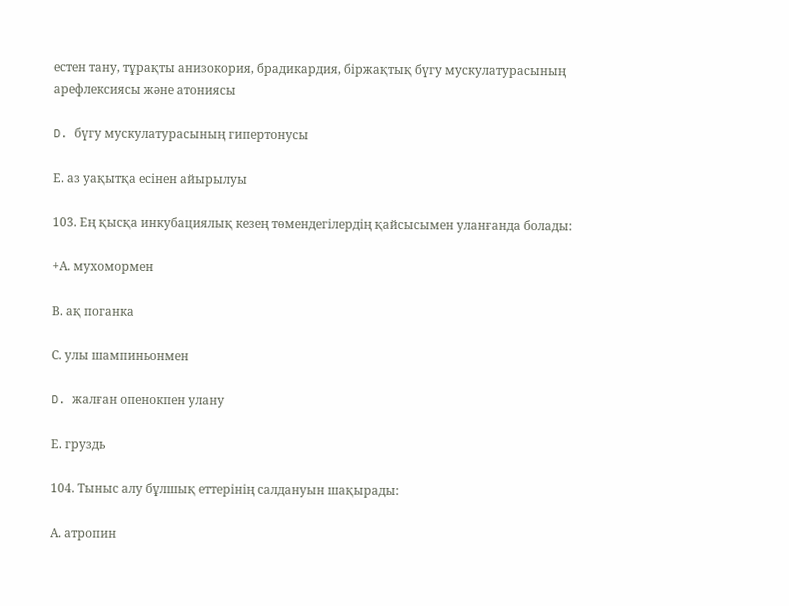естен тану, тұрақты анизокория, брадикардия, біржақтық бүгу мускулатурасының арефлексиясы және атониясы

D. бүгу мускулатурасының гипертонусы

Е. аз уақытқа есінен айырылуы

103. Ең қысқа инкубациялық кезең төмендегілердің қайсысымен уланғанда болады:

+А. мухомормен

В. ақ поганка

С. улы шампиньонмен

D. жалған опенокпен улану

Е. груздь

104. Тыныс алу бұлшық еттерінің салдануын шақырады:

А. атропин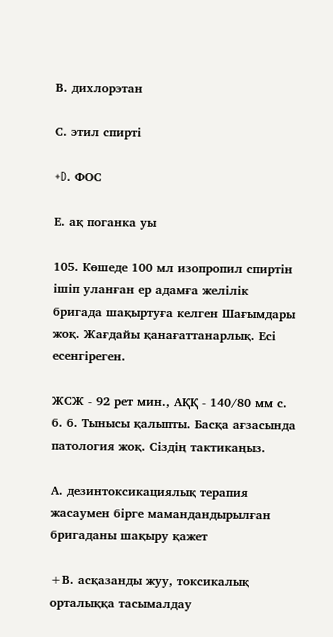В. дихлорэтан

С. этил спирті

+D. ФОС

Е. ақ поганка уы

105. Көшеде 100 мл изопропил спиртін ішіп уланған ер адамға желілік бригада шақыртуға келген Шағымдары жоқ. Жағдайы қанағаттанарлық. Есі есенгіреген.

ЖСЖ - 92 рет мин., АҚҚ - 140/80 мм с. б. б. Тынысы қалыпты. Басқа ағзасында патология жоқ. Сіздің тактикаңыз.

А. дезинтоксикациялық терапия жасаумен бірге мамандандырылған бригаданы шақыру қажет

+В. асқазанды жуу, токсикалық орталыққа тасымалдау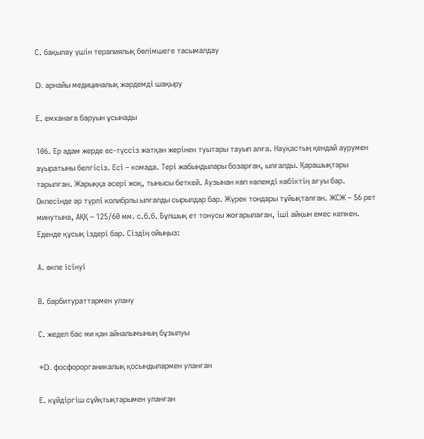С. бақылау үшін терапиялық бөлімшеге тасымалдау

D. арнайы медициналық жәрдемді шақыру

Е. емханаға баруын ұсынады

106. Ер адам жерде ес-түссіз жатқан жерінен туытары тауып алға. Науқастың қендай аурумен ауыратыны белгісіз. Есі – комада. Тері жабындылары бозарған, ылғалды. Қарашықтары тарылған. Жарыққа әсері жоқ, тынысы беткей. Аузынан көп көлемді көбіктің ағуы бар. Окпесінде әр түрлі колибрлы ылғалды сырылдар бар. Жүрек тондары тұйықталған. ЖСЖ – 56 рет минутына, АҚҚ – 125/60 мм. с.б.б. Бұлшық ет тонусы жоғарылаған, іші айқын емес кепкен. Еденде құсық іздері бар. Сіздің ойыңыз:

А. өкпе ісінуі

В. барбитураттармен улану

С. жедел бас ми қан айналымының бұзылуы

+D. фосфорорганикалық қосындылармен уланған

Е. кұйдіргіш сұйқтықтарымен уланған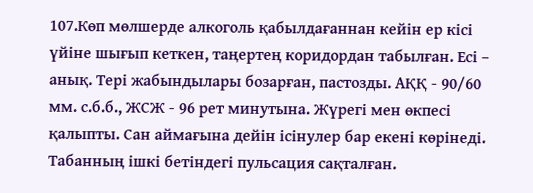107.Көп мөлшерде алкоголь қабылдағаннан кейін ер кісі үйіне шығып кеткен, таңертең коридордан табылған. Есі – анық. Тері жабындылары бозарған, пастозды. АҚҚ - 90/60 мм. с.б.б., ЖСЖ - 96 рет минутына. Жүрегі мен өкпесі қалыпты. Сан аймағына дейін ісінулер бар екені көрінеді. Табанның ішкі бетіндегі пульсация сақталған.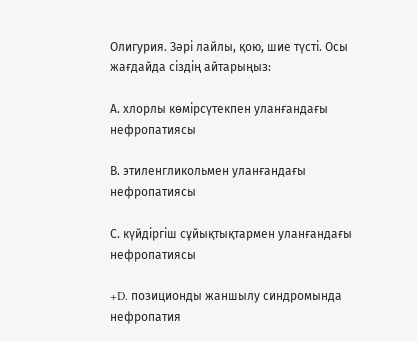Олигурия. Зәрі лайлы, қою, шие түсті. Осы жағдайда сіздің айтарыңыз:

А. хлорлы көмірсүтекпен уланғандағы нефропатиясы

В. этиленгликольмен уланғандағы нефропатиясы

С. күйдіргіш сұйықтықтармен уланғандағы нефропатиясы

+D. позиционды жаншылу синдромында нефропатия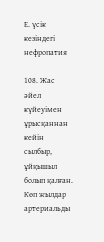Е. үсік кезіндегі нефропатия

108. Жас әйел күйеуімен ұрысқаннан кейін сылбыр, ұйқышыл болып қалған. Көп жылдар артериальды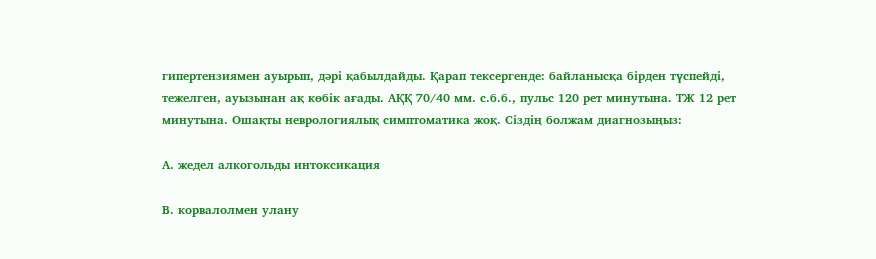гипертензиямен ауырып, дәрі қабылдайды. Қарап тексергенде: байланысқа бірден түспейді, тежелген, ауызынан ақ көбік ағады. АҚҚ 70/40 мм. с.б.б., пульс 120 рет минутына. ТЖ 12 рет минутына. Ошақты неврологиялық симптоматика жоқ. Сіздің болжам диагнозыңыз:

А. жедел алкогольды интоксикация

В. корвалолмен улану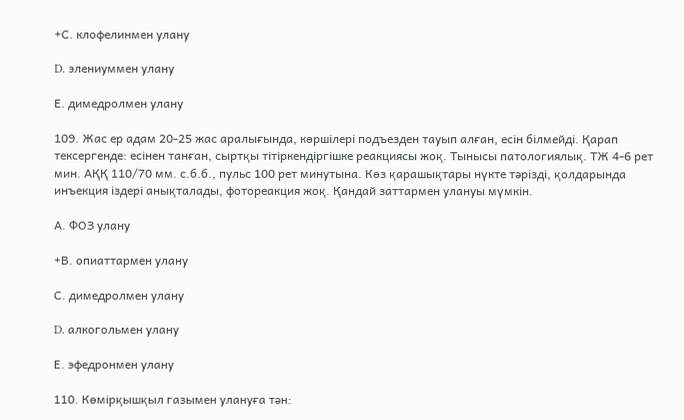+С. клофелинмен улану

D. элениуммен улану

Е. димедролмен улану

109. Жас ер адам 20-25 жас аралығында, көршілері подъезден тауып алған, есін білмейді. Қарап тексергенде: есінен танған, сыртқы тітіркендіргішке реакциясы жоқ. Тынысы патологиялық. ТЖ 4-6 рет мин. АҚҚ 110/70 мм. с.б.б., пульс 100 рет минутына. Көз қарашықтары нүкте тәрізді, қолдарында инъекция іздері анықталады, фотореакция жоқ. Қандай заттармен улануы мүмкін.

А. ФОЗ улану

+В. опиаттармен улану

С. димедролмен улану

D. алкогольмен улану

Е. эфедронмен улану

110. Көмірқышқыл газымен улануға тән: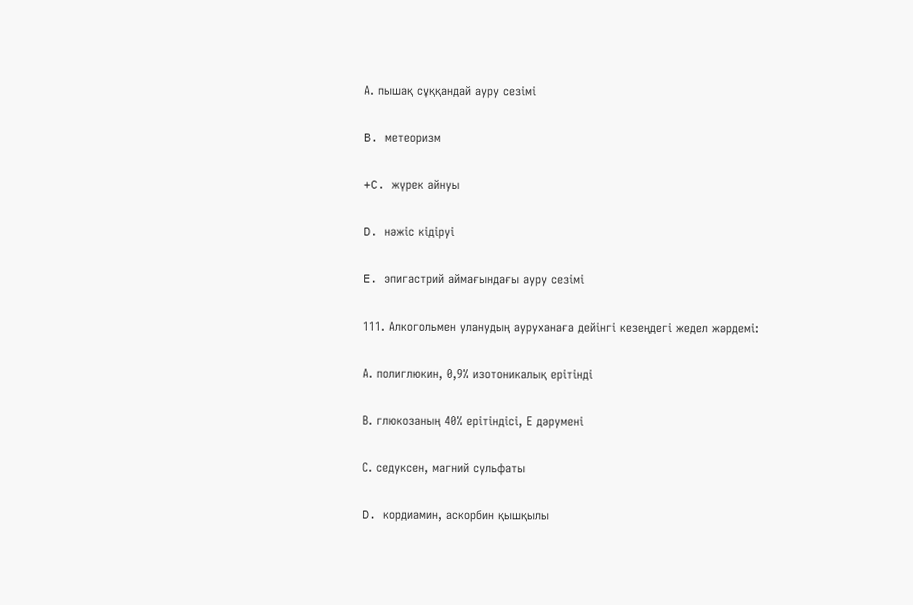А. пышақ сұққандай ауру сезімі

B. метеоризм

+C. жүрек айнуы

D. нәжіс кідіруі

E. эпигастрий аймағындағы ауру сезімі

111. Алкогольмен уланудың ауруханаға дейінгі кезеңдегі жедел жәрдемі:

А. полиглюкин, 0,9% изотоникалық ерітінді

В. глюкозаның 40% ерітіндісі, Е дәрумені

С. седуксен, магний сульфаты

D. кордиамин, аскорбин қышқылы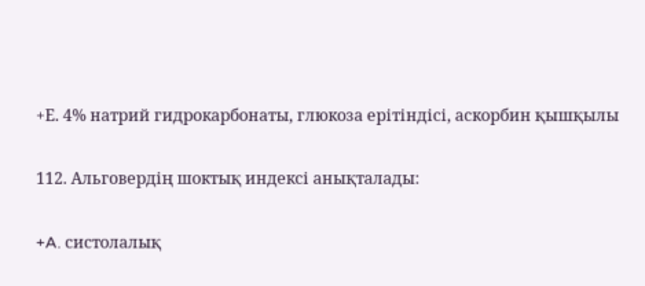+Е. 4% натрий гидрокарбонаты, глюкоза ерітіндісі, аскорбин қышқылы

112. Альговердің шоктық индексі анықталады:

+A. систолалық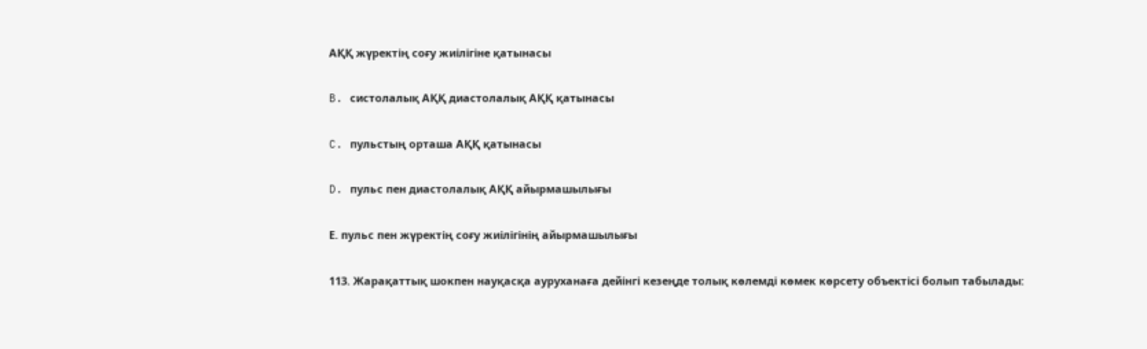АҚҚ жүректің соғу жиілігіне қатынасы

B. систолалық АҚҚ диастолалық АҚҚ қатынасы

C. пульстың орташа АҚҚ қатынасы

D. пульс пен диастолалық АҚҚ айырмашылығы

Е. пульс пен жүректің соғу жиілігінің айырмашылығы

113. Жарақаттық шокпен науқасқа ауруханаға дейінгі кезеңде толық көлемді көмек көрсету объектісі болып табылады: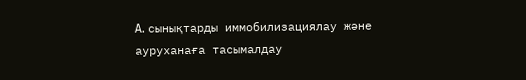A. сынықтарды иммобилизациялау және ауруханаға тасымалдау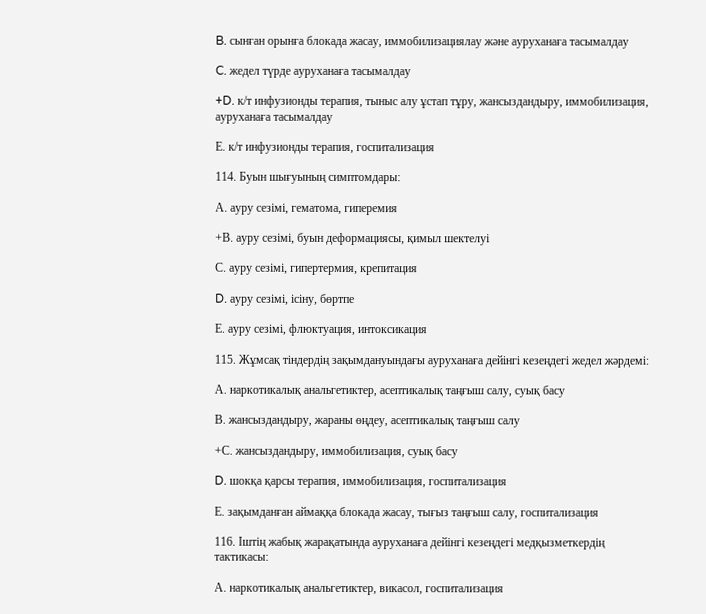B. сынған орынға блокада жасау, иммобилизациялау және ауруханаға тасымалдау

C. жедел түрде ауруханаға тасымалдау

+D. к/т инфузионды терапия, тыныс алу ұстап тұру, жансыздандыру, иммобилизация, ауруханаға тасымалдау

Е. к/т инфузионды терапия, госпитализация

114. Буын шығуының симптомдары:

А. ауру сезімі, гематома, гиперемия

+В. ауру сезімі, буын деформациясы, қимыл шектелуі

С. ауру сезімі, гипертермия, крепитация

D. ауру сезімі, ісіну, бөртпе

Е. ауру сезімі, флюктуация, интоксикация

115. Жұмсақ тіндердің зақымдануындағы ауруханаға дейінгі кезеңдегі жедел жәрдемі:

А. наркотикалық анальгетиктер, асептикалық таңғыш салу, суық басу

В. жансыздандыру, жараны өңдеу, асептикалық таңғыш салу

+С. жансыздандыру, иммобилизация, суық басу

D. шокқа қарсы терапия, иммобилизация, госпитализация

Е. зақымданған аймаққа блокада жасау, тығыз таңғыш салу, госпитализация

116. Іштің жабық жарақатында ауруханаға дейінгі кезеңдегі медқызметкердің тактикасы:

А. наркотикалық анальгетиктер, викасол, госпитализация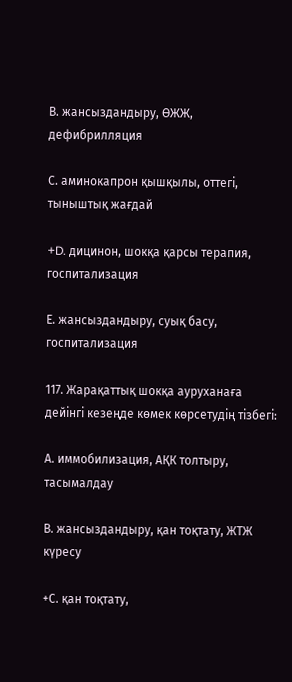В. жансыздандыру, ӨЖЖ, дефибрилляция

С. аминокапрон қышқылы, оттегі, тыныштық жағдай

+D. дицинон, шокқа қарсы терапия, госпитализация

Е. жансыздандыру, суық басу, госпитализация

117. Жарақаттық шокқа ауруханаға дейінгі кезеңде көмек көрсетудің тізбегі:

А. иммобилизация, АҚК толтыру, тасымалдау

В. жансыздандыру, қан тоқтату, ЖТЖ күресу

+С. қан тоқтату,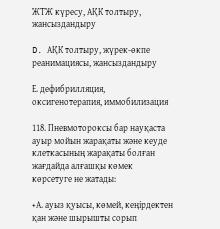ЖТЖ күресу, АҚК толтыру, жансыздандыру

D. АҚК толтыру, жүрек-өкпе реанимациясы, жансыздандыру

Е. дефибрилляция, оксигенотерапия, иммобилизация

118. Пневмотороксы бар науқаста ауыр мойын жарақаты және кеуде клеткасының жарақаты болған жағдайда алғашқы көмек көрсетуге не жатады:

+А. ауыз қуысы, көмей, кеңірдектен қан және шырышты сорып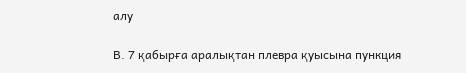алу

В. 7 қабырға аралықтан плевра қуысына пункция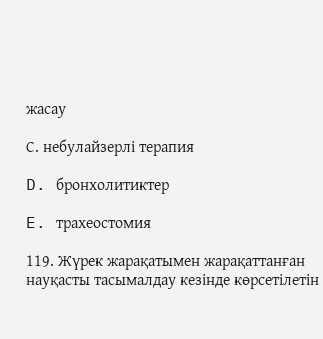жасау

С. небулайзерлі терапия

D. бронхолитиктер

E. трахеостомия

119. Жүрек жарақатымен жарақаттанған науқасты тасымалдау кезінде көрсетілетін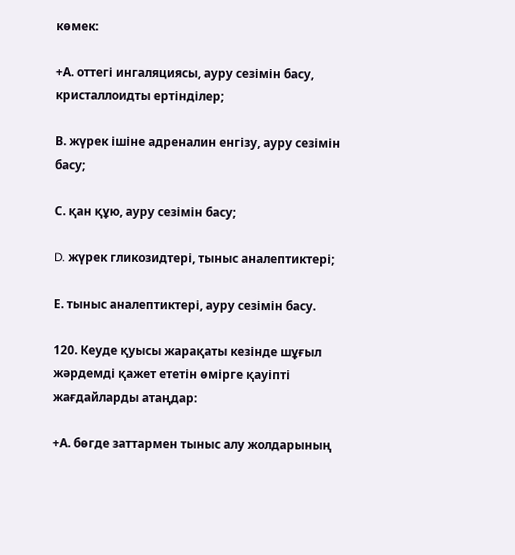көмек:

+А. оттегі ингаляциясы, ауру сезімін басу, кристаллоидты ертінділер;

В. жүрек ішіне адреналин енгізу, ауру сезімін басу;

С. қан құю, ауру сезімін басу;

D. жүрек гликозидтері, тыныс аналептиктері;

Е. тыныс аналептиктері, ауру сезімін басу.

120. Кеуде қуысы жарақаты кезінде шұғыл жәрдемді қажет ететін өмірге қауіпті жағдайларды атаңдар:

+А. бөгде заттармен тыныс алу жолдарының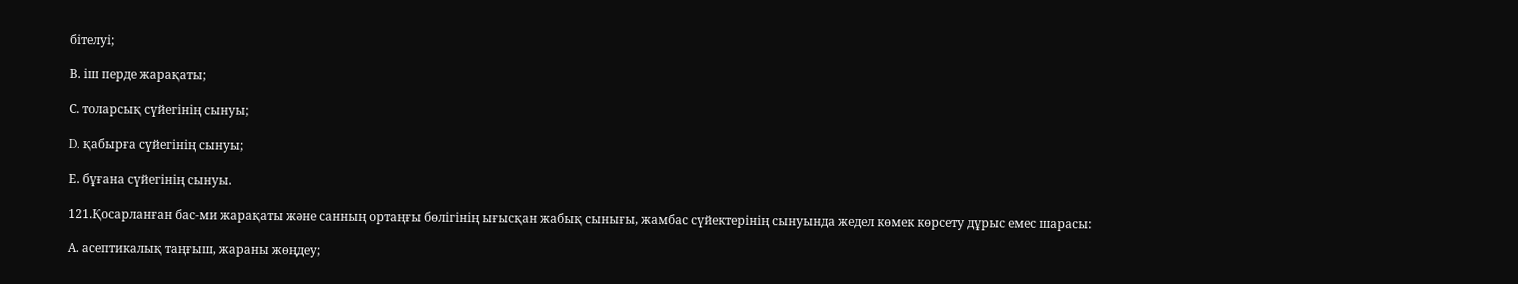бітелуі;

В. іш перде жарақаты;

С. толарсық сүйегінің сынуы;

D. қабырға сүйегінің сынуы;

Е. бұғана сүйегінің сынуы.

121.Қосарланған бас-ми жарақаты және санның ортаңғы бөлігінің ығысқан жабық сынығы, жамбас сүйектерінің сынуында жедел көмек көрсету дұрыс емес шарасы:

А. асептикалық таңғыш, жараны жөңдеу;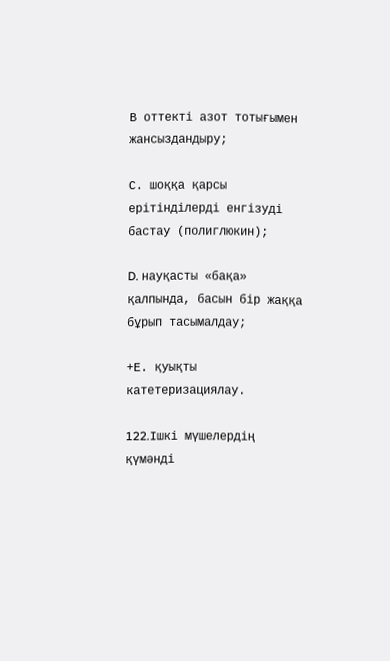В оттекті азот тотығымен жансыздандыру;

С. шоққа қарсы ерітінділерді енгізуді бастау (полиглюкин);

D. науқасты «бақа» қалпында, басын бір жаққа бұрып тасымалдау;

+Е. қуықты катетеризациялау.

122.Iшкі мүшелердің қүмәнді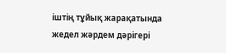іштің тұйық жарақатында жедел жәрдем дәрігері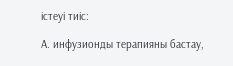істеуі тиіс:

А. инфузионды терапияны бастау,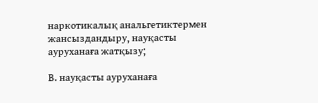наркотикалық анальгетиктермен жансыздандыру, науқасты ауруханаға жатқызу;

В. науқасты ауруханаға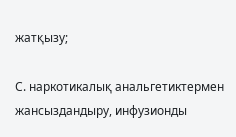жатқызу;

С. наркотикалық анальгетиктермен жансыздандыру, инфузионды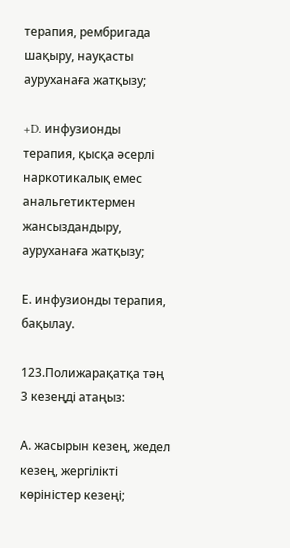терапия, рембригада шақыру, науқасты ауруханаға жатқызу;

+D. инфузионды терапия, қысқа әсерлі наркотикалық емес анальгетиктермен жансыздандыру, ауруханаға жатқызу;

Е. инфузионды терапия, бақылау.

123.Полижарақатқа тәң 3 кезеңді атаңыз:

А. жасырын кезең, жедел кезең, жергілікті көріністер кезеңі;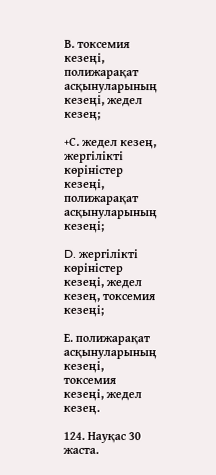В. токсемия кезеңі, полижарақат асқынуларының кезеңі, жедел кезең;

+С. жедел кезең, жергілікті көріністер кезеңі, полижарақат асқынуларының кезеңі;

D. жергілікті көріністер кезеңі, жедел кезең, токсемия кезеңі;

Е. полижарақат асқынуларының кезеңі, токсемия кезеңі, жедел кезең.

124. Науқас 30 жаста.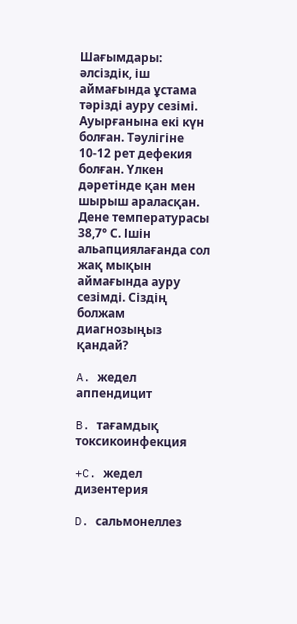Шағымдары: әлсіздік, іш аймағында ұстама тәрізді ауру сезімі. Ауырғанына екі күн болған. Тәулігіне 10-12 рет дефекия болған. Үлкен дәретінде қан мен шырыш араласқан. Дене температурасы 38,7° С. Ішін альапциялағанда сол жақ мықын аймағында ауру сезімді. Сіздің болжам диагнозыңыз қандай?

A. жедел аппендицит

B. тағамдық токсикоинфекция

+C. жедел дизентерия

D. сальмонеллез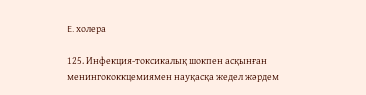E. холера

125. Инфекция-токсикалық шокпен асқынған менингококкцемиямен науқасқа жедел жәрдем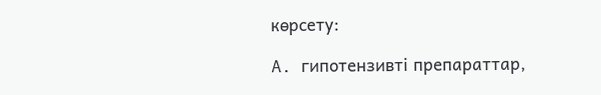көрсету:

A. гипотензивті препараттар,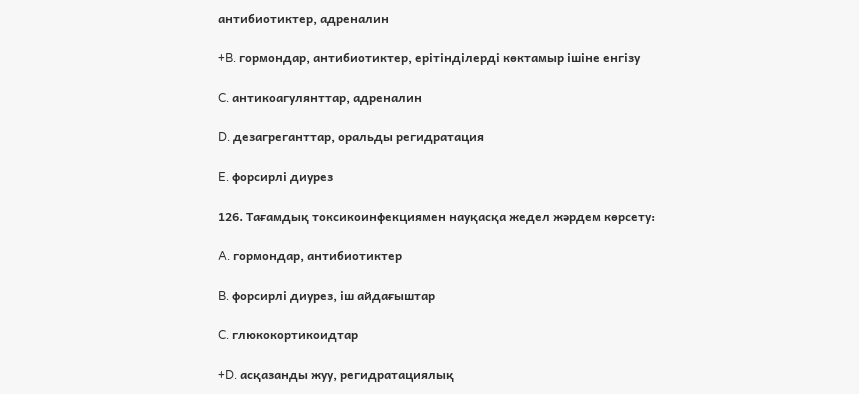антибиотиктер, адреналин

+B. гормондар, антибиотиктер, ерітінділерді көктамыр ішіне енгізу

C. антикоагулянттар, адреналин

D. дезагреганттар, оральды регидратация

E. форсирлі диурез

126. Тағамдық токсикоинфекциямен науқасқа жедел жәрдем көрсету:

A. гормондар, антибиотиктер

B. форсирлі диурез, іш айдағыштар

C. глюкокортикоидтар

+D. асқазанды жуу, регидратациялық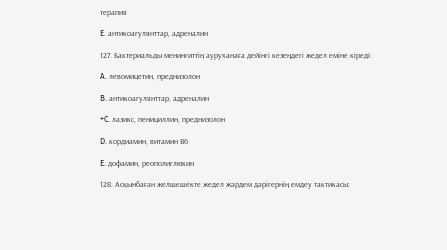терапия

E. антикоагулянттар, адреналин

127. Бактериальды менингиттің ауруханаға дейінгі кезеңдегі жедел еміне кіреді:

A. левомицетин, преднизолон

B. антикоагулянттар, адреналин

+C. лазикс, пенициллин, преднизолон

D. кордиамин, витамин В6

E. дофамин, реополиглюкин

128. Асқынбаған желшешекте жедел жәрдем дәрігернің емдеу тактикасы: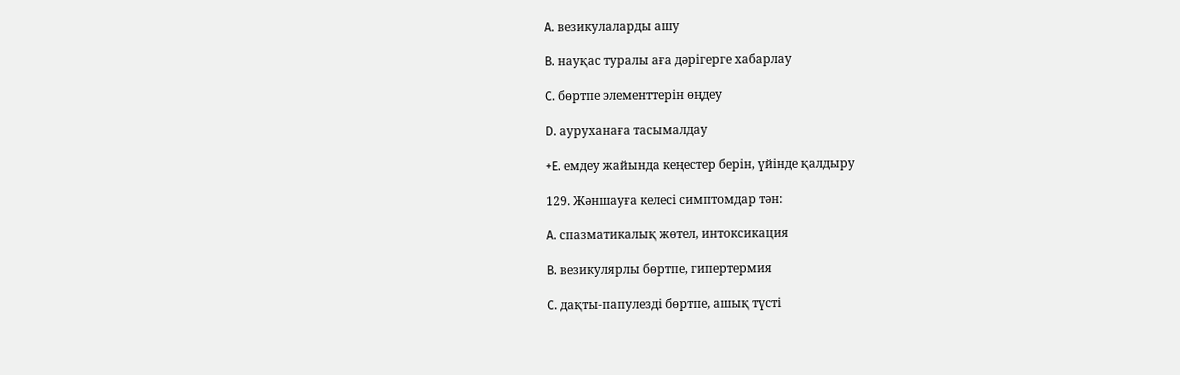A. везикулаларды ашу

B. науқас туралы аға дәрігерге хабарлау

C. бөртпе элементтерін өңдеу

D. ауруханаға тасымалдау

+E. емдеу жайында кеңестер берін, үйінде қалдыру

129. Жәншауға келесі симптомдар тән:

A. спазматикалық жөтел, интоксикация

B. везикулярлы бөртпе, гипертермия

C. дақты-папулезді бөртпе, ашық түсті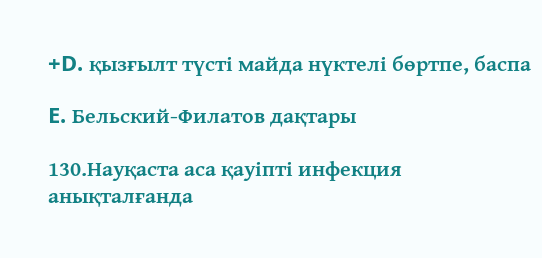+D. қызғылт түсті майда нүктелі бөртпе, баспа

E. Бельский-Филатов дақтары

130.Науқаста аса қауіпті инфекция анықталғанда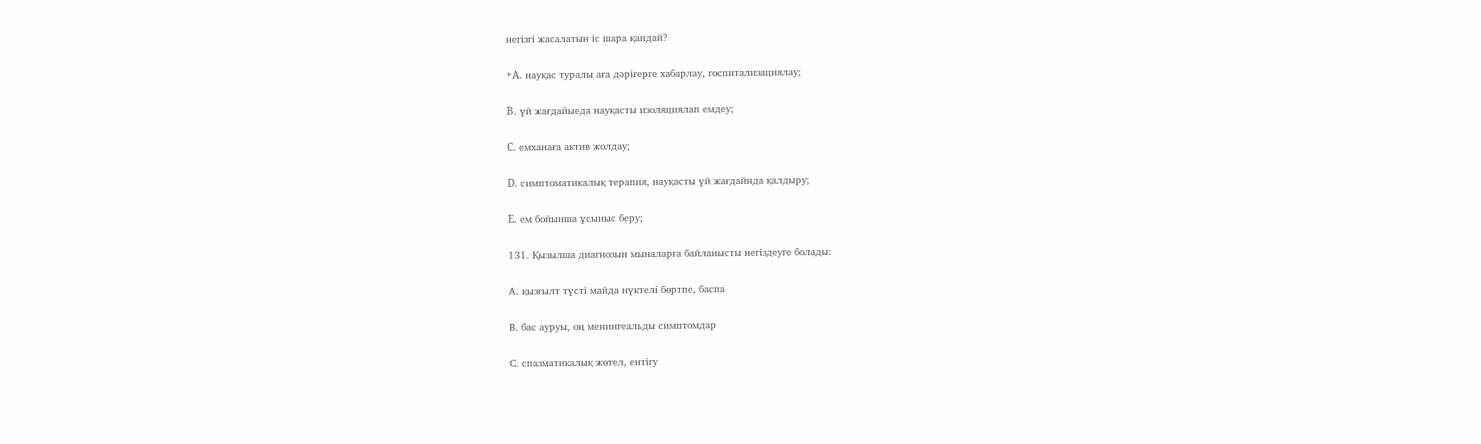негізгі жасалатын іс шара қандай?

+A. науқас туралы аға дәрігерге хабарлау, госпитализациялау;

B. үй жағдайыеда науқасты изоляциялап емдеу;

C. емханаға актив жолдау;

D. симптоматикалық терапия, науқасты үй жағдайнда қалдыру;

E. ем бойынша ұсыныс беру;

131. Қызылша диагнозын мыналарға байланысты негіздеуге болады:

А. қызғылт түсті майда нүктелі бөртпе, баспа

В. бас ауруы, оң менингеальды симптомдар

С. спазматикалық жөтел, ентігу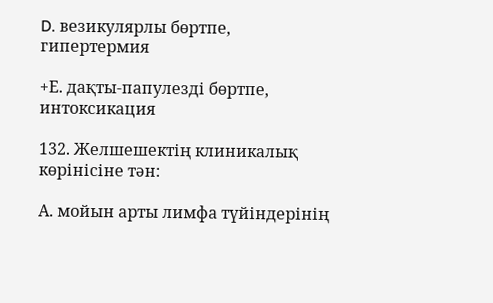D. везикулярлы бөртпе, гипертермия

+Е. дақты-папулезді бөртпе, интоксикация

132. Желшешектің клиникалық көрінісіне тән:

А. мойын арты лимфа түйіндерінің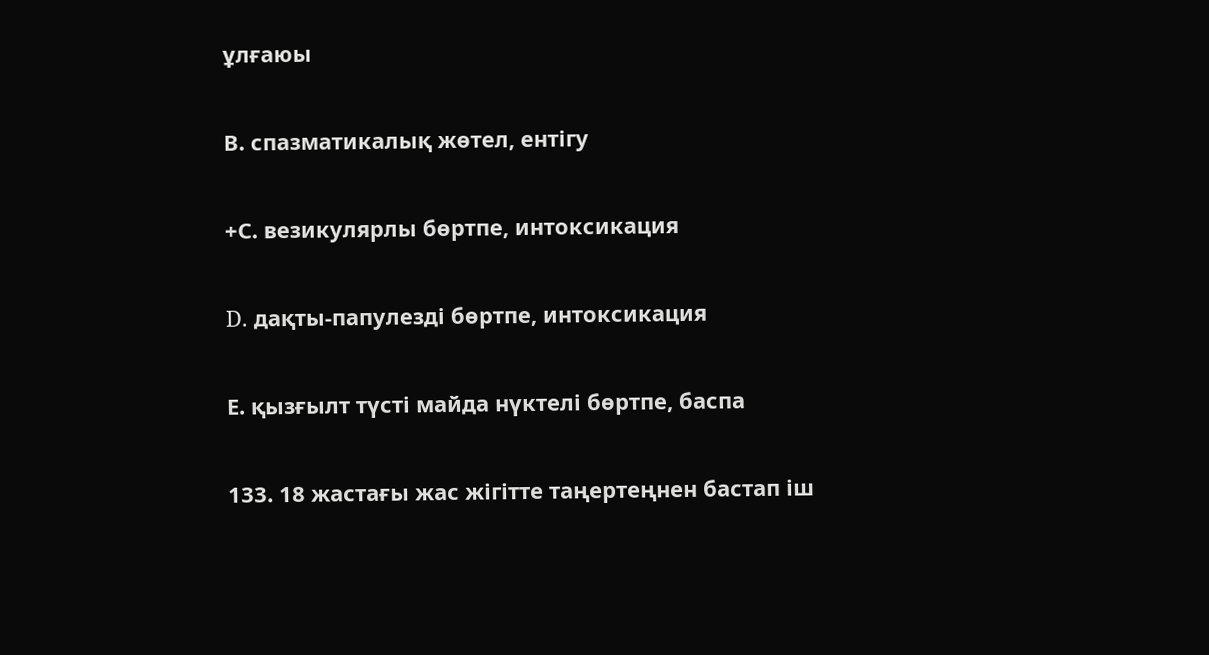ұлғаюы

В. спазматикалық жөтел, ентігу

+С. везикулярлы бөртпе, интоксикация

D. дақты-папулезді бөртпе, интоксикация

Е. қызғылт түсті майда нүктелі бөртпе, баспа

133. 18 жастағы жас жігітте таңертеңнен бастап іш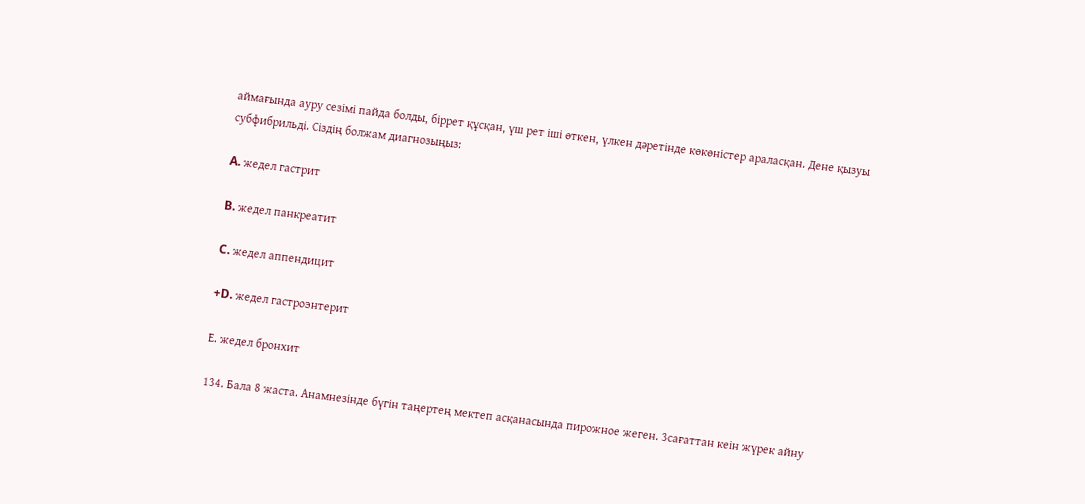аймағында ауру сезімі пайда болды, біррет құсқан, үш рет іші өткен, үлкен дәретінде көкөністер араласқан. Дене қызуы субфибрильді. Сіздің болжам диагнозыңыз:

A. жедел гастрит

B. жедел панкреатит

C. жедел аппендицит

+D. жедел гастроэнтерит

Е. жедел бронхит

134. Бала 8 жаста. Анамнезінде бүгін таңертең мектеп асқанасында пирожное жеген. 3сағаттан кеін жүрек айну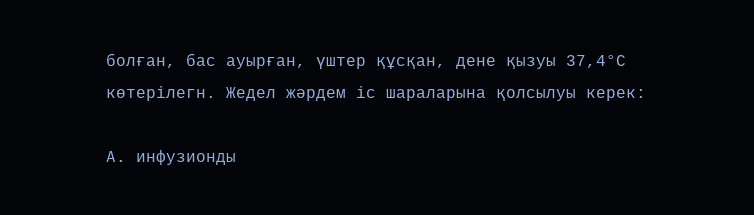болған, бас ауырған, үштер құсқан, дене қызуы 37,4°С көтерілегн. Жедел жәрдем іс шараларына қолсылуы керек:

A. инфузионды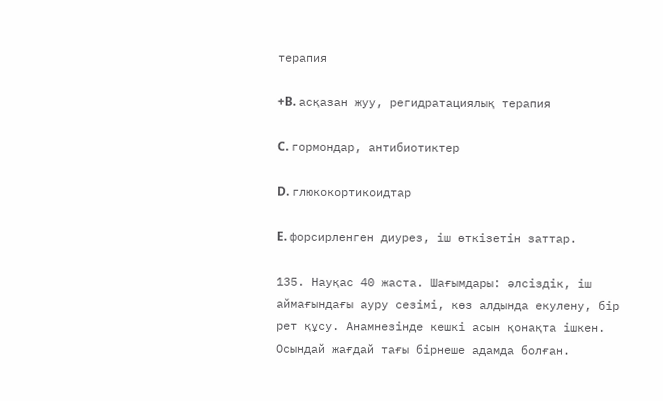терапия

+B. асқазан жуу, регидратациялық терапия

C. гормондар, антибиотиктер

D. глюкокортикоидтар

E. форсирленген диурез, іш өткізетін заттар.

135. Науқас 40 жаста. Шағымдары: әлсіздік, іш аймағындағы ауру сезімі, көз алдында екулену, бір рет құсу. Анамнезінде кешкі асын қонақта ішкен. Осындай жағдай тағы бірнеше адамда болған.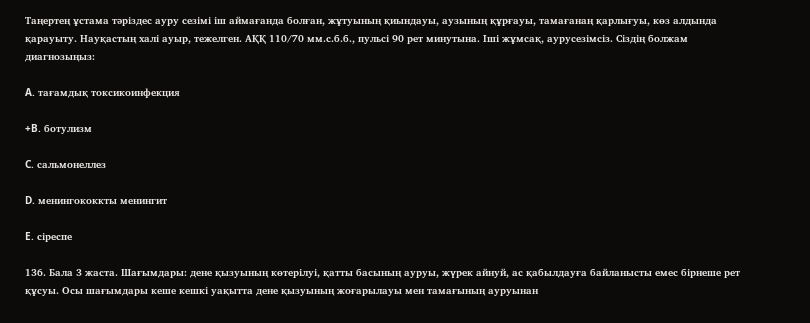Таңертең ұстама тәріздес ауру сезімі іш аймағанда болған, жұтуының қиындауы, аузының құрғауы, тамағанаң қарлығуы, көз алдында қарауыту. Науқастың халі ауыр, тежелген. АҚҚ 110/70 мм.с.б.б., пульсі 90 рет минутына. Іші жұмсақ, аурусезімсіз. Сіздің болжам диагнозыңыз:

A. тағамдық токсикоинфекция

+B. ботулизм

C. сальмонеллез

D. менингококкты менингит

E. сіреспе

136. Бала 3 жаста. Шағымдары: дене қызуының көтерілуі, қатты басының ауруы, жүрек айнуй, ас қабылдауға байланысты емес бірнеше рет құсуы. Осы шағымдары кеше кешкі уақытта дене қызуының жоғарылауы мен тамағының ауруынан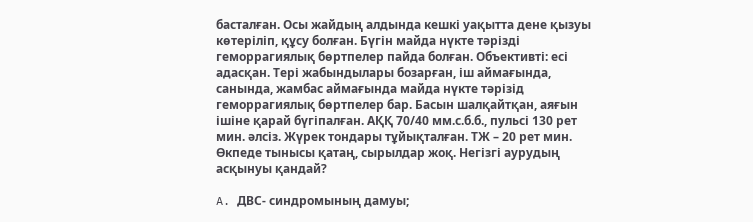басталған. Осы жайдың алдында кешкі уақытта дене қызуы көтеріліп, құсу болған. Бүгін майда нүкте тәрізді геморрагиялық бөртпелер пайда болған. Объективті: есі адасқан. Тері жабындылары бозарған, іш аймағында, санында, жамбас аймағында майда нүкте тәрізід геморрагиялық бөртпелер бар. Басын шалқайтқан, аяғын ішіне қарай бүгіпалған. АҚҚ 70/40 мм.с.б.б., пульсі 130 рет мин. әлсіз. Жүрек тондары тұйықталған. ТЖ – 20 рет мин. Өкпеде тынысы қатаң, сырылдар жоқ. Негізгі аурудың асқынуы қандай?

A. ДВС- синдромының дамуы;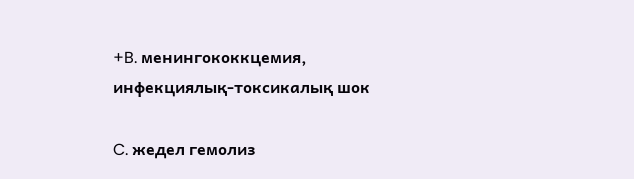+B. менингококкцемия, инфекциялық-токсикалық шок

C. жедел гемолиз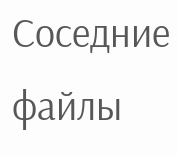Соседние файлы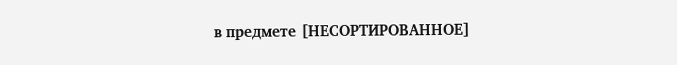в предмете [НЕСОРТИРОВАННОЕ]